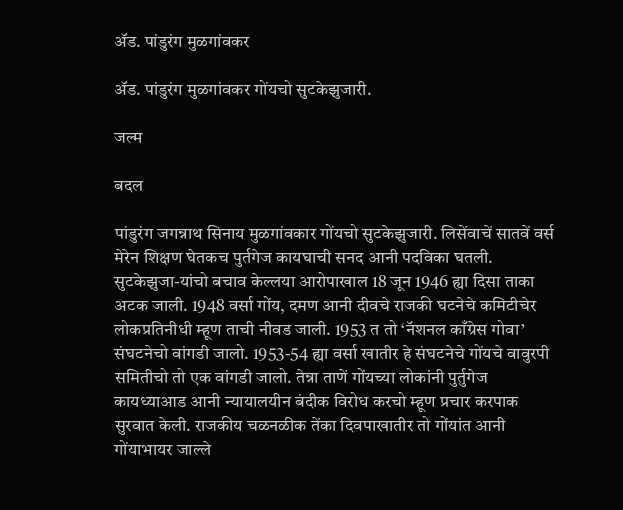ॲड. पांडुरंग मुळगांवकर

ॲड. पांडुरंग मुळगांवकर गोंयचो सुटकेझुजारी.

जल्म

बदल

पांडुरंग जगन्नाथ सिनाय मुळगांवकार गोंयचो सुटकेझुजारी. लिसेंवाचें सातवें वर्स मेरेन शिक्षण घेतकच पुर्तगेज कायघाची सनद आनी पदविका घतली. सुटकेझुजा-यांचो बचाव केल्लया आरोपाखाल 18 जून 1946 ह्या दिसा ताका अटक जाली. 1948 वर्सा गोंय, दमण आनी दीवचे राजकी घटनेचे कमिटीचेर लोकप्रतिनीधी म्हूण ताची नीवड जाली. 1953 त तो ‘नॅशनल काँग्रेस गोवा’ संघटनेचो वांगडी जालो. 1953-54 ह्या वर्सा खातीर हे संघटनेचे गोंयचे वावुरपी समितीचो तो एक वांगडी जालो. तेन्ना ताणें गोंयच्या लोकांनी पुर्तुगेज कायध्याआड आनी न्यायालयीन बंदीक विरोध करचो म्हूण प्रचार करपाक सुरवात केली. राजकीय चळनळीक तेंका दिवपाखातीर तो गोंयांत आनी गोंयाभायर जाल्ले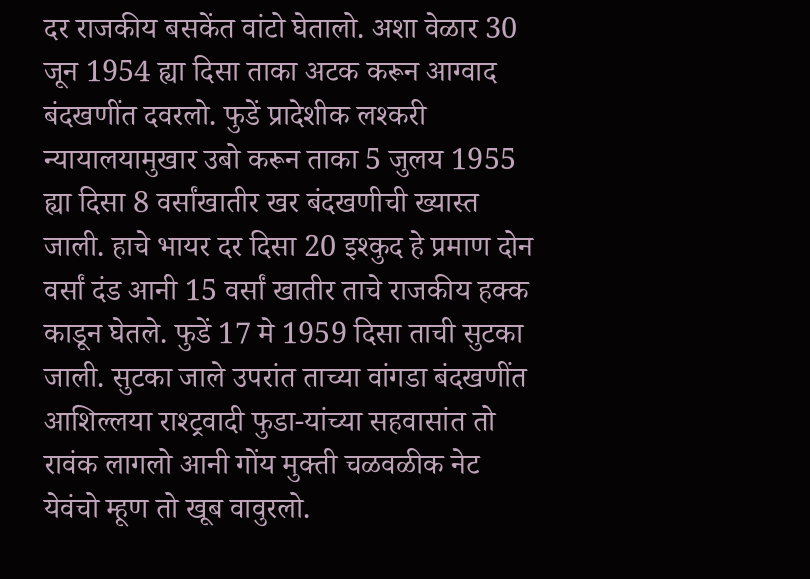दर राजकीय बसकेंत वांटो घेतालो. अशा वेळार 30 जून 1954 ह्या दिसा ताका अटक करून आग्वाद बंदखणींत दवरलो. फुडें प्रादेशीक लश्करी न्यायालयामुखार उबो करून ताका 5 जुलय 1955 ह्या दिसा 8 वर्सांखातीर खर बंदखणीची ख्यास्त जाली. हाचे भायर दर दिसा 20 इश्कुद हे प्रमाण दोन वर्सां दंड आनी 15 वर्सां खातीर ताचे राजकीय हक्क काडून घेतले. फुडें 17 मे 1959 दिसा ताची सुटका जाली. सुटका जाले उपरांत ताच्या वांगडा बंदखणींत आशिल्लया राश्ट्रवादी फुडा-यांच्या सहवासांत तो रावंक लागलो आनी गोंय मुक्ती चळवळीक नेट येवंचो म्हूण तो खूब वावुरलो.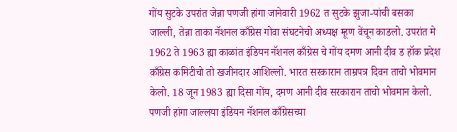गोंय सुटके उपरांत जेन्ना पणजी हांगा जानेवारी 1962 त सुटके झुजा-यांची बसका जाल्ली, तेन्ना ताका नॅशनल काँग्रेस गोवा संघटनेचो अध्यक्ष म्हूण वेंचून काडलो. उपरांत मे 1962 ते 1963 ह्या काळांत इंडियन नॅशनल काँग्रेस चे गोंय दमण आनी दीव ड हॉक प्रदेश काँग्रेस कमिटीचो तो खजीनदार आशिल्लो. भारत सरकारान ताम्रपत्र दिवन ताचो भोवमान केलो. 18 जून 1983 ह्या दिसा गोंय, दमण आनी दीव सरकारान ताचो भोवमान केलो. पणजी हांगा जाल्लया इंडियन नॅशनल काँग्रेसच्या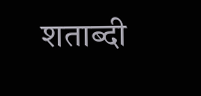शताब्दी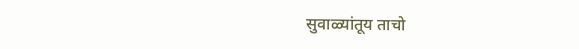सुवाळ्यांतूय ताचो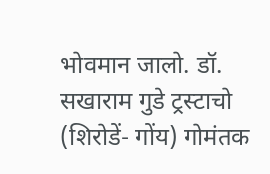भोवमान जालो. डॉ. सखाराम गुडे ट्रस्टाचो (शिरोडें- गोंय) गोमंतक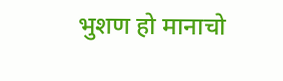भुशण हो मानाचो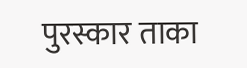पुरस्कार ताका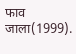फाव जाला(1999).